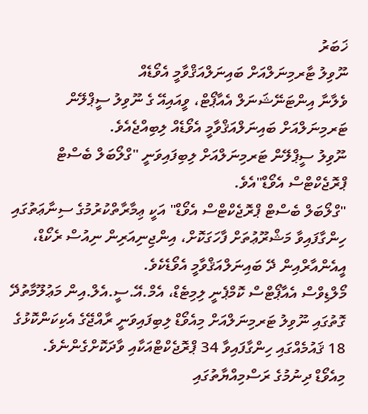ޚަބަރު
ނޫވިލު ޓާރމިނަލްއަށް ބައިނަލްއަޤްވާމީ އެވޯޑެއް
ވެލާނާ އިންޓަނޭޝަނަލް އެއާޕޯޓް، ވީއައިއޭ ގެ ނޫވިލު ސީޕްލޭން ޓަރމިނަލްއަށް ބައިނަލްއަޤްވާމީ އެވޯޑެއް ލިބިއްޖެއެވެ.
ނޫވިލު ސީޕްލޭން ޓަރމިނަލްއަށް ލިބިފައިވަނީ "ގްލޯބަލް ބެސްޓް ޕްރޮޖެކްޓްސް އެވޯޑް"އެވެ.
"ގްލޯބަލް ބެސްޓް ޕްރޮޖެކްޓްސް އެވޯޑް" އަކީ ޢިމާރާތްކުރުމުގެ ސިނާޢަތުގައި ހިންގާފައިވާ މަޝްރޫޢުތަށް ފާހަގަކޮށް، އިންޖިނިއަރިން ނިއުސް ރެކޯޑް، އީއެންއާރްއިން ދޭ ބައިނަލްއަޤްވާމީ އެވޯޑެކެވެ.
މޯލްޑިވްސް އެއާޕޯޓްސް ކޮމްޕެނީ ލިމިޓެޑް، އެމް.އޭ.ސީ.އެލް.އިން މަޢުލޫމާތުދޭ ގޮތުގައި ނޫވިލު ޓަރމިނަލްއަށް މިއެވޯޑް ލިބިފައިވަނީ ރާއްޖޭގެ އެކިކަންކޮޅުގެ 18 ޤައުމެއްގައި ހިންގާފައިވާ 34 ޕްރޮޖެކްޓްއަކާއި ވާދަކޮށްގެންނެވެ.
މިއެވޯޑް ދިނުމުގެ ރަސްމިއްޔާތުގައި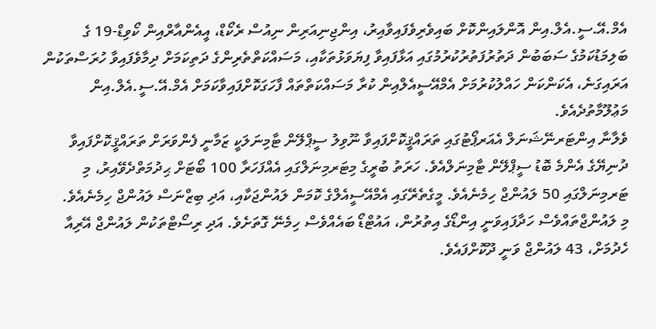އެމް.އޭ.ސީ.އެލް.އިން އޮންލައިންކޮށް ބައިވެރިވެފައިވާއިރު، އިންޖިނިއަރިން ނިއުސް ރެކޯޑް، އީއެންއާރްއިން ކޯވިޑް-19 ގެ ބަލިމަޑުކަމުގެ ސަބަބުން ދަތުރުފަތުރުކުރުމުގައި އަޅާފައިވާ ފިޔަވަޅުތަކާއި، މަސައްކަތްތެރިންގެ ދަތިކަމަށް ދިމާވެފައިވާ ހުރަސްތަކުން އަރައިގަނެ، އެކަންކަން ހައްލުކުރުމަށް އެމްއޭސީއެލްއިން ކުރާ މަސައްކަތްތައް ފާހަގަކޮށްފައިވާކަމަށް އެމް.އޭ.ސީ.އެލް.އިން މަޢުލޫމާތުދެއެވެ.
ވެލާނާ އިންޓަރނޭޝަނަލް އެއަރޕޯޓުގައި ތަރައްޤީކޮށްފައިވާ ނޫވިލު ސީޕްލޭން ޓާމިނަލަކީ ޒަމާނީ ފެންވަރަށް ތަރައްޤީކޮށްފައިވާ ދުނިޔޭގެ އެންމެ ބޮޑު ސީޕްލޭން ޓާމިނަލްއެވެ. ހަރަތު ބުރީގެ މިޓަރމިނަލްގައި އެއްފަހަރާ 100 ބޯޓަށް ޙިދުމަތްދެވޭއިރު، މި ޓަރމިނަލްގައި 50 ލައުންޖް ހިމެނެއެވެ. މީގެތެރޭގައި އެމްއޭސީއެލްގެ ކޮމަން ލައުންޖަކާއި، އަދި ބިޒްނަސް ލައުންޖް ހިމެނެއެވެ.
މި ލައުންޖްތައްވެސް ހަދާފައިވަނީ އިންޑޯގެ އިތުރުން، އައުޓްޑޯ ބައެއްވެސް ހިމެނޭ ގޮތަށެވެ. އަދި ރިސޯޓްތަކުން ލައުންޖް އޭރިއާ ހެދުމަށް، 43 ލައުންޖް ވަނީ ދޫކޮށްފައެވެ.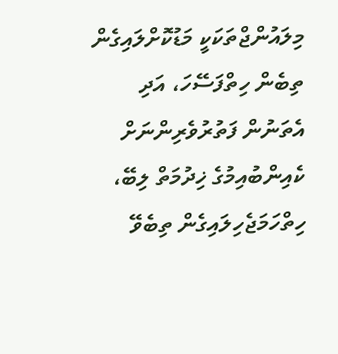މިލައުންޖްތަކަކީ މަޑުކޮށްލައިގެން ތިބެން ހިތްފަސޭހަ، އަދި އެތަނުން ފަތުރުވެރިންނަށް ކެއިންބުއިމުގެ ޚިދުމަތް ލިބޭ، ހިތްހަމަޖެހިލައިގެން ތިބެވޭ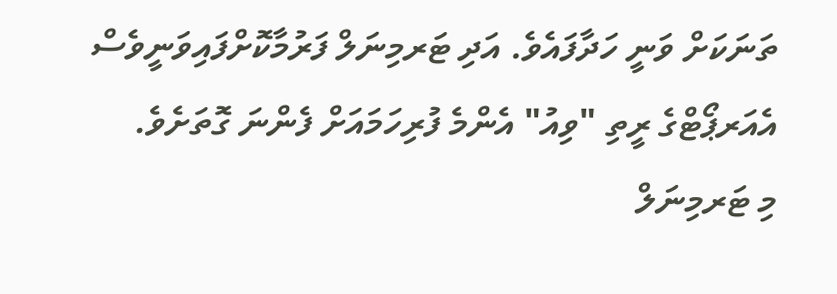ތަނަކަށް ވަނީ ހަދާފައެވެ. އަދި ޓަރމިނަލް ފަރުމާކޮށްފައިވަނީވެސް އެއަރޕޯޓްގެ ރީތި "ވިއު" އެންމެ ފުރިހަމައަށް ފެންނަ ގޮތަށެވެ.
މި ޓަރމިނަލް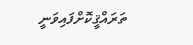ތަރައްޤީކޮށްފައިވަނީ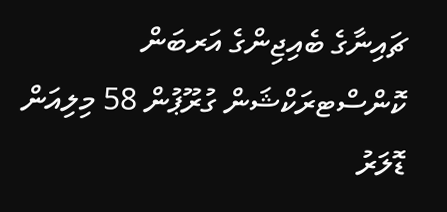ޗައިނާގެ ބެއިޖިންގެ އަރބަން ކޮންސްޓރަކްޝަން ގުރޫޕުން 58 މިލިއަން ޑޮލަރު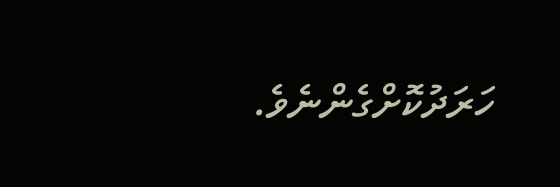ހަރަދުކޮށްގެންނެވެ.